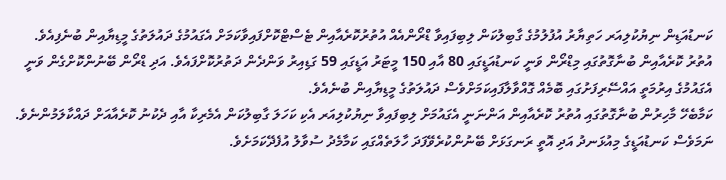ކަނޑުއަޑިން ނިޔުކުލިއަރ ހަތިޔާރު އުފުލުމުގެ ގާބިލުކަން ލިބިފައިވާ ޑްރޯންއެއް އުތުރުކޮރެއާއިން ޓެސްޓްކޮށްފައިވާކަމަށް އެގައުމުގެ ދައުލަތުގެ މީޑިޔާއިން ބުނެފިއެވެ.
އުތުރު ކޮރެއާއިން ބުނާގޮތުގައި މިޑްރޯން ވަނީ ކަނޑުއަޑީގައި 80 އާއި 150 މީޓަރު އަޑީގައި 59 ގަޑިއިރު ވަންދެން ދަތުރުކޮށްފައެވެ. އަދި ޑްރޯން ބޭނުންކޮށްގެން ވަނީ އެގައުމުގެ އިރުމަތީ އައްސޭރިފަށުގައި ބޮމެއް ގޮއްވާލާފައިކަމަށްވެސް ދައުލަތުގެ މީޑިޔާއިން ބުނެއެވެ.
ކަމާބެހޭ މާހިރުން ބުނާގޮތުގައި އުތުރު ކޮރެއާއިން އަންނަނީ އެގައުމަށް ލިބިފައިވާ ނިޔުކުލިއަރ އެކި ކަހަލަ ގާބިލުކަން އެމެރިކާ އާއި ދެކުނު ކޮރެއާއަށް ދައްކާލަމުންނެވެ. ނަމަވެސް ކަނޑުއަޑީގެ މިއުޅަނދު އަދި އޮތީ ރަނގަޅަށް ބޭނުންކުރެވޭފަދަ ހާލަތެއްގައި ކަމާމެދު ސުވާލު އުފެދޭކަމަށެވެ.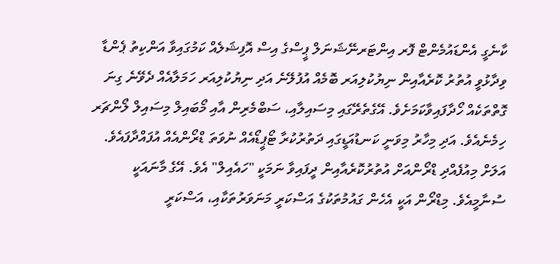ކާނެގީ އެންޑައުމެންޓް ފޮރ އިންޓަރނޭޝަނަލް ޕީސްގެ އިސް އޮފިޝަލެއް ކަމުގައިވާ އަންކިތު ޕެންޑާ ވިދާޅުވީ އުތުރު ކޮރެއާއިން ނިޔުކުލިއަރ ބޮމެއް އުފުލޭނެ އަދި ނިޔުކުލިއަރ ހަމަލާއެއް ދެވޭނެ ގިނަ ގޮތްތަކެއް ހޯދާފައިވާކަމަށެވެ. އޭގެތެރޭގައި މިސައިލާއި، ސަބްމެރިން އާއި މޯބައިލް މިސައިލް ލޯންޗަރ ހިމެނެއެވެ. އަދި މިހާރު މިވަނީ ކަނޑުއަޑީގައި ދަތުރުކުރާ ޓޯޕީޑޯއެއް ނުވަތަ ޑްރޯންއެއް އުފައްދާފައެވެ.
އަލަށް މިއުފެއްދި ޑްރޯންއަށް އުތުރުކޮރެއާއިން ދީފައިވާ ނަމަކީ "ހައެއިލް" އެވެ. އޭގެ މާނައަކީ ސުނާމީއެވެ. މިޑްރޯން އަކީ އެހެން ގައުމުތަކުގެ އަސްކަރީ މަނަވަރުތަކާއި، އަސްކަރީ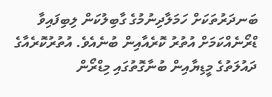ބަނދަރުތަކަށް ހަމަލާދިނުމުގެ ގާބިލުކަން ލިބިފައިވާ ޑްރޯނެއްކަމަށް އުތުރު ކޮރެއާއިން ބުނެއެވެ. އުތުރުކޮރެއާގެ ދައުލަތުގެ މީޑިޔާއިން ބުނާގޮތުގައި މިޑްރޯން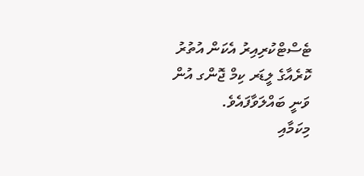ޓެސްޓްކުރިއިރު އެކަން އުތުރު ކޮރެއާގެ ލީޑަރ ކިމް ޖޮންގ އުން ވަނީ ބައްލަވާފައެވެ.
މިކަމާއި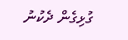ގުޅިގެން ދެކުނު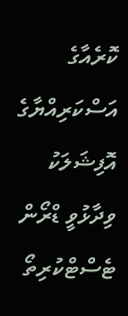ކޮރެއާގެ އަސްކަރިއްޔާގެ އޮފިޝަލަކު ވިދާޅުވީ ޑްރޯން ޓެސްޓްކުރިތޯ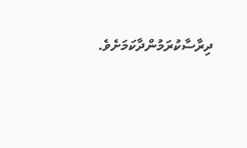ދިރާސާކުރަމުންދާކަމަށެވެ.